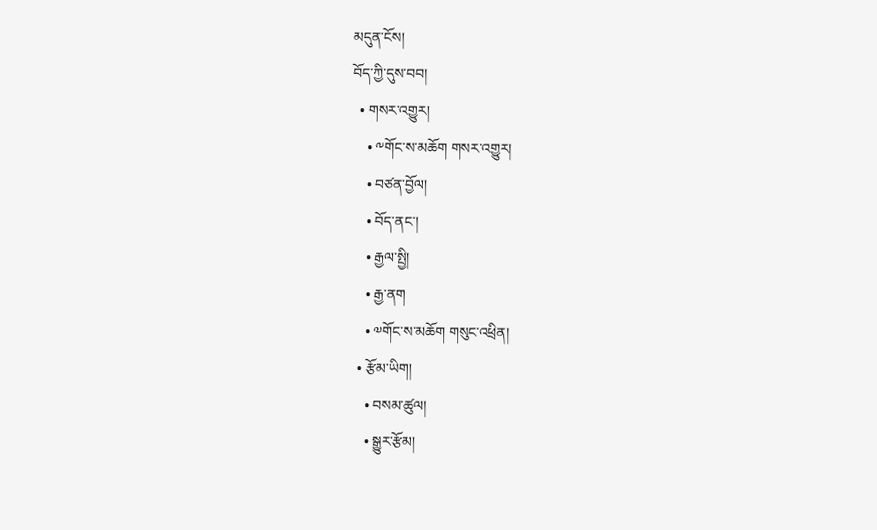མདུན་ངོས།
བོད་ཀྱི་དུས་བབ།
  • གསར་འགྱུར།
    • ༸གོང་ས་མཆོག གསར་འགྱུར།
    • བཙན་བྱོལ།
    • བོད་ནང་།
    • རྒྱལ་སྤྱི།
    • རྒྱ་ནག
    • ༧གོང་ས་མཆོག གསུང་འཕྲིན།
  • རྩོམ་ཡིག།
    • བསམ་ཚུལ།
    • སྒྱུར་རྩོམ།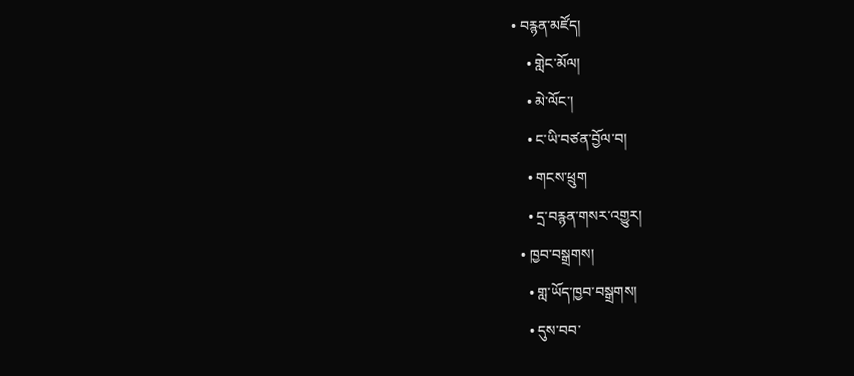• བརྙན་མཛོད།
    • གླེང་མོལ།
    • མེ་ལོང་།
    • ང་ཡི་བཙན་བྱོལ་བ།
    • གངས་ཕྲུག
    • དྲ་བརྙན་གསར་འགྱུར།
  • ཁྱབ་བསྒྲགས།
    • གླ་ཡོད་ཁྱབ་བསྒྲགས།
    • དུས་བབ་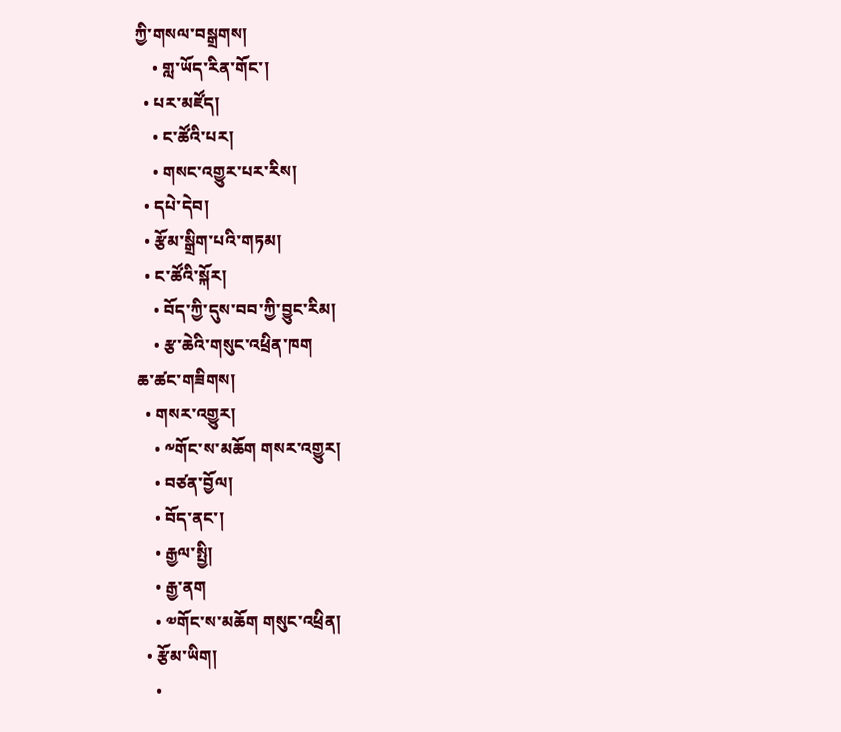ཀྱི་གསལ་བསྒྲགས།
    • གླ་ཡོད་རིན་གོང་།
  • པར་མཛོད།
    • ང་ཚོའི་པར།
    • གསང་འགྱུར་པར་རིས།
  • དཔེ་དེབ།
  • རྩོམ་སྒྲིག་པའི་གཏམ།
  • ང་ཚོའི་སྐོར།
    • བོད་ཀྱི་དུས་བབ་ཀྱི་བྱུང་རིམ།
    • རྩ་ཆེའི་གསུང་འཕྲིན་ཁག
ཆ་ཚང་གཟིགས།
  • གསར་འགྱུར།
    • ༸གོང་ས་མཆོག གསར་འགྱུར།
    • བཙན་བྱོལ།
    • བོད་ནང་།
    • རྒྱལ་སྤྱི།
    • རྒྱ་ནག
    • ༧གོང་ས་མཆོག གསུང་འཕྲིན།
  • རྩོམ་ཡིག།
    •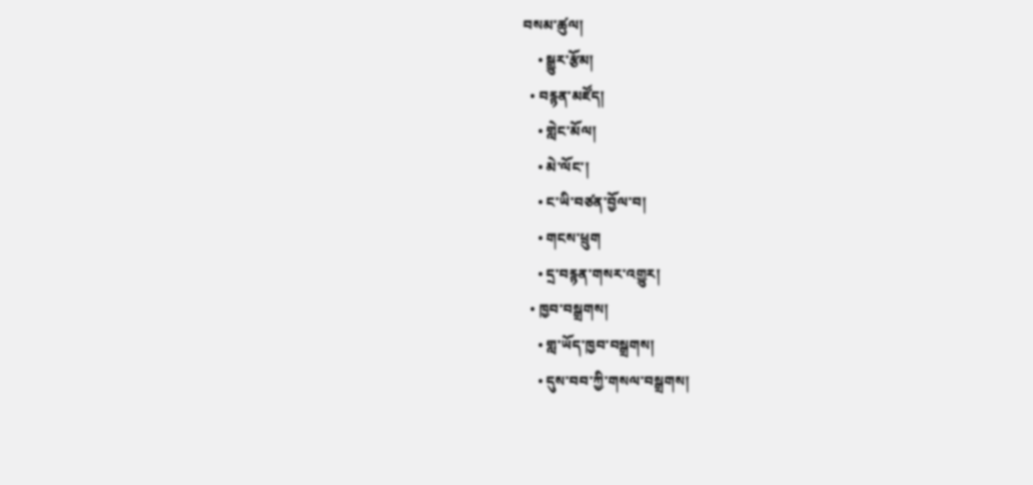བསམ་ཚུལ།
    • སྒྱུར་རྩོམ།
  • བརྙན་མཛོད།
    • གླེང་མོལ།
    • མེ་ལོང་།
    • ང་ཡི་བཙན་བྱོལ་བ།
    • གངས་ཕྲུག
    • དྲ་བརྙན་གསར་འགྱུར།
  • ཁྱབ་བསྒྲགས།
    • གླ་ཡོད་ཁྱབ་བསྒྲགས།
    • དུས་བབ་ཀྱི་གསལ་བསྒྲགས།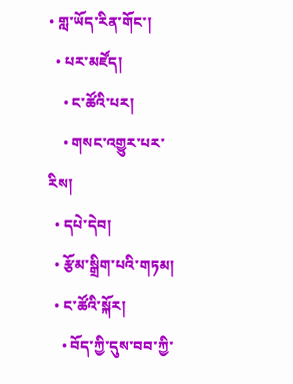• གླ་ཡོད་རིན་གོང་།
  • པར་མཛོད།
    • ང་ཚོའི་པར།
    • གསང་འགྱུར་པར་རིས།
  • དཔེ་དེབ།
  • རྩོམ་སྒྲིག་པའི་གཏམ།
  • ང་ཚོའི་སྐོར།
    • བོད་ཀྱི་དུས་བབ་ཀྱི་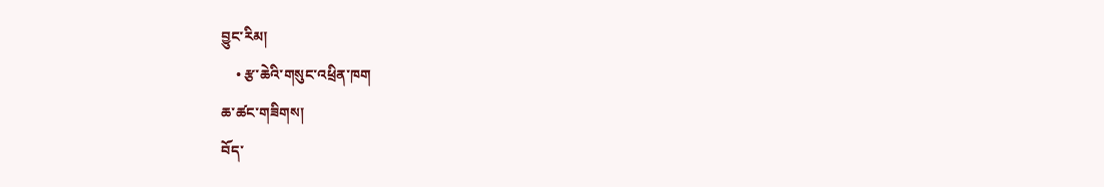བྱུང་རིམ།
    • རྩ་ཆེའི་གསུང་འཕྲིན་ཁག
ཆ་ཚང་གཟིགས།
བོད་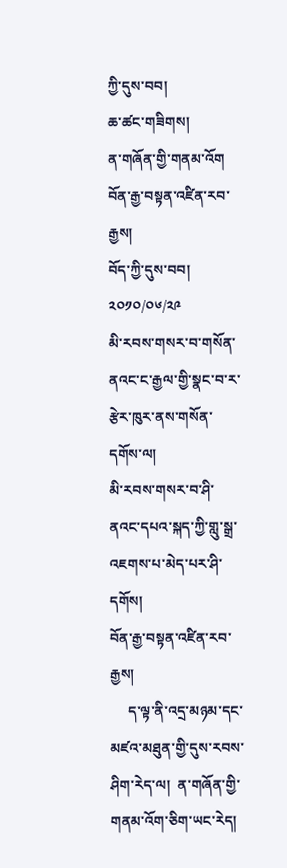ཀྱི་དུས་བབ།
ཆ་ཚང་གཟིགས།
ན་གཞོན་གྱི་གནམ་འོག བོན་རྒྱ་བསྟན་འཛིན་རབ་རྒྱས།
བོད་ཀྱི་དུས་བབ།
༢༠༡༠/༠༦/༢༩
མི་རབས་གསར་བ་གསོན་ནའང་ང་རྒྱལ་གྱི་སྣང་བ་ར་རྩེར་ཁུར་ནས་གསོན་དགོས་ལ།
མི་རབས་གསར་བ་ཤི་ནའང་དཔའ་སྐད་ཀྱི་གླུ་སྒྲ་འཇགས་པ་མེད་པར་ཤི་དགོས།
བོན་རྒྱ་བསྟན་འཛིན་རབ་རྒྱས།
     ད་ལྟ་ནི་འདྲ་མཉམ་དང་མཛའ་མཐུན་གྱི་དུས་རབས་ཤིག་རེད་ལ།  ན་གཞོན་གྱི་གནམ་འོག་ཅིག་ཡང་རེད།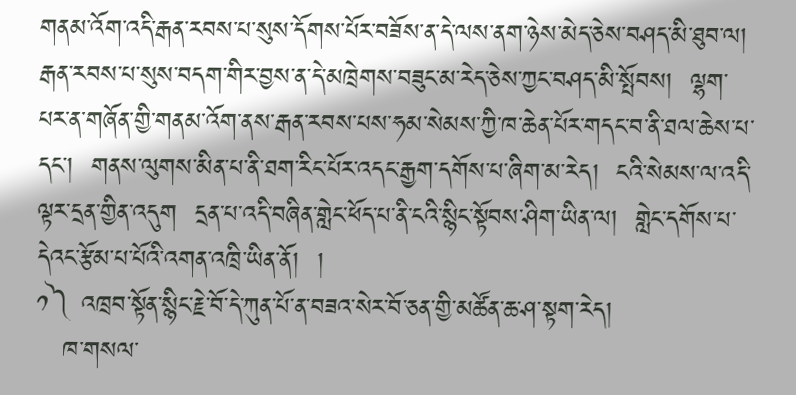གནམ་འོག་འདི་རྒན་རབས་པ་སུས་དོགས་པོར་བཟོས་ན་དེ་ལས་ནག་ཉེས་མེད་ཅེས་བཤད་མི་ཐུབ་ལ།  རྒན་རབས་པ་སུས་བདག་གིར་བྱས་ན་དེ་མཁྲེགས་བཟུང་མ་རེད་ཅེས་ཀྱང་བཤད་མི་སྤོབས།  ལྷག་པར་ན་གཞོན་གྱི་གནམ་འོག་ནས་རྒན་རབས་པས་ཧམ་སེམས་ཀྱི་ཁ་ཆེན་པོར་གདང་བ་ནི་ཐལ་ཆེས་པ་དང་།  གནས་ལུགས་མིན་པ་ནི་ཐག་རིང་པོར་འདང་རྒྱག་དགོས་པ་ཞིག་མ་རེད།  ངའི་སེམས་ལ་འདི་ལྟར་དྲན་གྱིན་འདུག  དྲན་པ་འདི་བཞིན་གླེང་ཕོད་པ་ནི་ངའི་སྙིང་སྟོབས་ཤིག་ཡིན་ལ།  གླེང་དགོས་པ་དེའང་རྩོམ་པ་པོའི་འགན་འཁྲི་ཡིན་ནོ།  །
༡༽ འཁྲབ་སྟོན་སྙིང་རྗེ་བོ་དེ་ཀུན་པོ་ན་བཟའ་སེར་བོ་ཅན་གྱི་མཚོན་ཆ་ཤ་སྟག་རེད།
   ཁ་གསལ་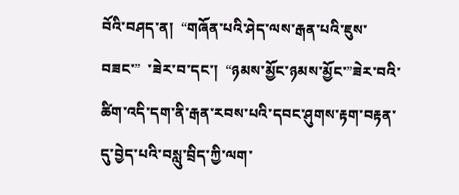བོའི་བཤད་ན།  “གཞོན་པའི་ཤེད་ལས་རྒན་པའི་ཇུས་བཟང་”  ་ཟེར་བ་དང་།  “ཉམས་མྱོང་ཉམས་མྱོང་”ཟེར་བའི་ཚིག་འདི་དག་ནི་རྒན་རབས་པའི་དབང་ཤུགས་རྟག་བརྟན་དུ་བྱེད་པའི་བསླུ་བྲིད་ཀྱི་ལག་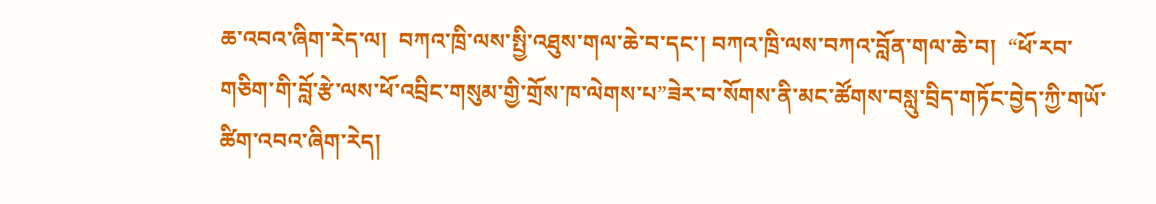ཆ་འབའ་ཞིག་རེད་ལ།  བཀའ་ཁྲི་ལས་སྤྱི་འཐུས་གལ་ཆེ་བ་དང་། བཀའ་ཁྲི་ལས་བཀའ་བློན་གལ་ཆེ་བ།  “ཕོ་རབ་གཅིག་གི་བློ་རྩེ་ལས་ཕོ་འབྲིང་གསུམ་གྱི་གྲོས་ཁ་ལེགས་པ”ཟེར་བ་སོགས་ནི་མང་ཚོགས་བསླུ་བྲིད་གཏོང་བྱེད་ཀྱི་གཡོ་ཚིག་འབའ་ཞིག་རེད།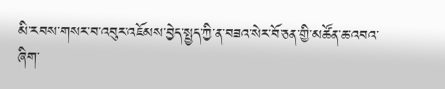མི་རབས་གསར་བ་འབུར་འཇོམས་བྱེད་སྤྱད་ཀྱི་ན་བཟའ་སེར་བོ་ཅན་གྱི་མཚོན་ཆ་འབའ་ཞིག་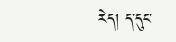རེད། ད་དུང་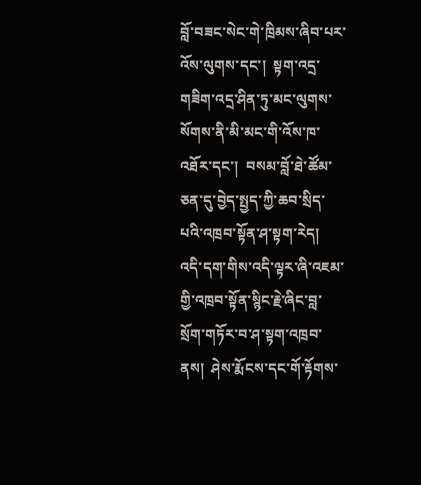བློ་བཟང་སེང་གེ་ཁྲིམས་ཞིབ་པར་འོས་ལུགས་དང་།  སྟག་འདྲ་གཟིག་འདྲ་ཤིན་ཏུ་མང་ལུགས་སོགས་ནི་མི་མང་གི་འོས་ཁ་འཐོར་དང་།  བསམ་བློ་ཐེ་ཚོམ་ཅན་དུ་བྱེད་སྤྱད་ཀྱི་ཆབ་སྲིད་པའི་འཁྲབ་སྟོན་ཤ་སྟག་རེད།  འདི་དག་གིས་འདི་ལྟར་ཞི་འཇམ་གྱི་འཁྲབ་སྟོན་སྙིང་རྗེ་ཞིང་བླ་སྲོག་གཏོར་བ་ཤ་སྟག་འཁྲབ་ནས།  ཤེས་རྨོངས་དང་གོ་རྟོགས་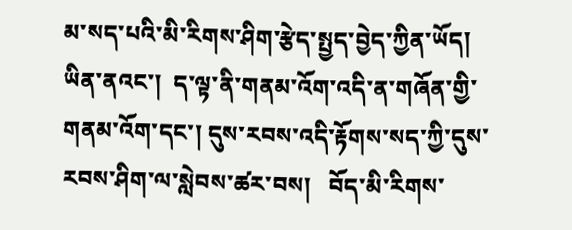མ་སད་པའི་མི་རིགས་ཤིག་རྩེད་སྤྱད་བྱེད་ཀྱིན་ཡོད།   ཡིན་ནའང་།  ད་ལྟ་ནི་གནམ་འོག་འདི་ན་གཞོན་གྱི་གནམ་འོག་དང་། དུས་རབས་འདི་རྟོགས་སད་ཀྱི་དུས་རབས་ཤིག་ལ་སླེབས་ཚར་བས།   བོད་མི་རིགས་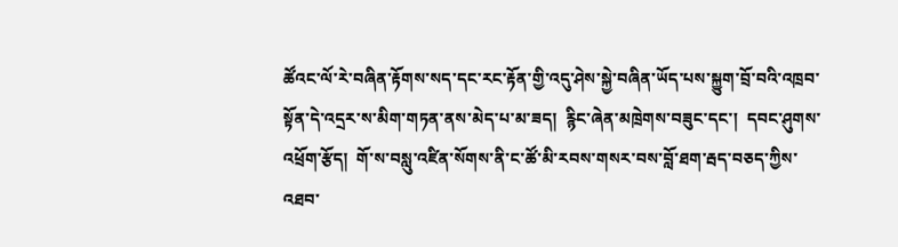ཚོའང་ལོ་རེ་བཞིན་རྟོགས་སད་དང་རང་རྟོན་གྱི་འདུ་ཤེས་སྐྱེ་བཞིན་ཡོད་པས་སྐྱུག་བྲོ་བའི་འཁྲབ་སྟོན་དེ་འདྲར་ས་མིག་གཏན་ནས་མེད་པ་མ་ཟད།  རྙིང་ཞེན་མཁྲེགས་བཟུང་དང་།  དབང་ཤུགས་འཕྲོག་རྩོད།  གོ་ས་བསླུ་འཛིན་སོགས་ནི་ང་ཚོ་མི་རབས་གསར་བས་བློ་ཐག་རྦད་བཅད་ཀྱིས་འཐབ་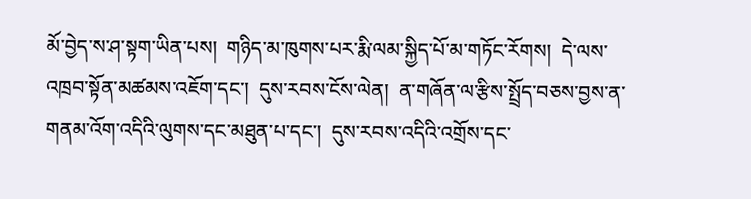མོ་བྱེད་ས་ཤ་སྟག་ཡིན་པས།  གཉིད་མ་ཁུགས་པར་རྨི་ལམ་སྐྱིད་པོ་མ་གཏོང་རོགས།  དེ་ལས་འཁྲབ་སྟོན་མཚམས་འཇོག་དང་།  དུས་རབས་ངོས་ལེན།  ན་གཞོན་ལ་རྩིས་སྤྲོད་བཅས་བྱས་ན་གནམ་འོག་འདིའི་ལུགས་དང་མཐུན་པ་དང་།  དུས་རབས་འདིའི་འགྲོས་དང་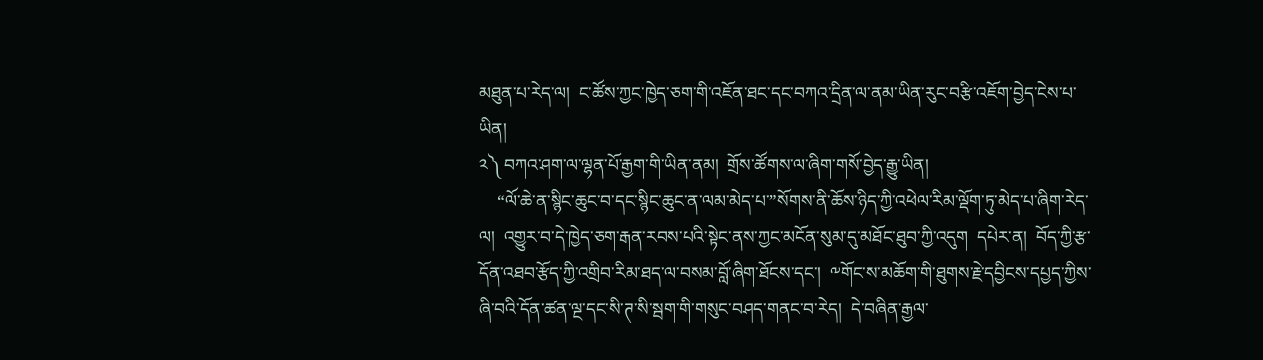མཐུན་པ་རེད་ལ།  ང་ཚོས་ཀྱང་ཁྱེད་ཅག་གི་འཇོན་ཐང་དང་བཀའ་དྲིན་ལ་ནམ་ཡིན་རུང་བརྩི་འཇོག་བྱེད་ངེས་པ་ཡིན།
༢༽ བཀའ་ཤག་ལ་ལྷན་པོ་རྒྱག་གི་ཡིན་ནམ།  གྲོས་ཚོགས་ལ་ཞིག་གསོ་བྱེད་རྒྱུ་ཡིན།
    “ལོ་ཆེ་ན་སྙིང་ཆུང་བ་དང་སྙིང་ཆུང་ན་ལམ་མེད་པ་”སོགས་ནི་ཆོས་ཉིད་ཀྱི་འཕེལ་རིམ་ལྡོག་ཏུ་མེད་པ་ཞིག་རེད་ལ།  འགྱུར་བ་དེ་ཁྱེད་ཅག་རྒན་རབས་པའི་སྟེང་ནས་ཀྱང་མངོན་སུམ་དུ་མཐོང་ཐུབ་ཀྱི་འདུག  དཔེར་ན།  བོད་ཀྱི་རྩ་དོན་འཐབ་རྩོད་ཀྱི་འགྲིབ་རིམ་ཐད་ལ་བསམ་བློ་ཞིག་ཐོངས་དང་།  ༸གོང་ས་མཆོག་གི་ཐུགས་རྗེ་དབྱིངས་དཔྱད་ཀྱིས་ཞི་བའི་དོན་ཚན་ལྔ་དང་སི་ཊ་སི་སྦག་གི་གསུང་བཤད་གནང་བ་རེད།  དེ་བཞིན་རྒྱལ་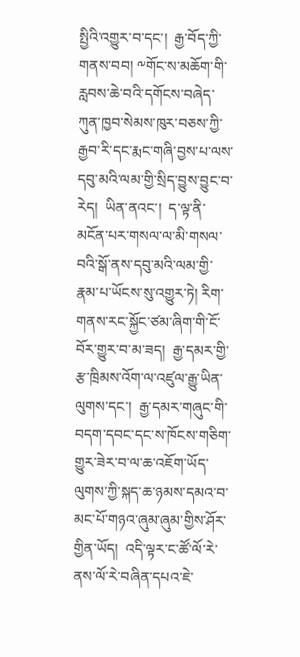སྤྱིའི་འགྱུར་བ་དང་།  རྒྱ་བོད་ཀྱི་གནས་བབ། ༸གོང་ས་མཆོག་གི་རླབས་ཆེ་བའི་དགོངས་བཞེད་ཀུན་ཁྱབ་སེམས་ཁུར་བཅས་ཀྱི་རྒྱབ་རི་དང་རྨང་གཞི་བྱས་པ་ལས་དབུ་མའི་ལམ་གྱི་སྲིད་བྱུས་བྱུང་བ་རེད།  ཡིན་ནའང་།  ད་ལྟ་ནི་མངོན་པར་གསལ་ལ་མི་གསལ་བའི་སྒོ་ནས་དབུ་མའི་ལམ་གྱི་རྣམ་པ་ཡོངས་སུ་འགྱུར་ཏེ། རིག་གནས་རང་སྐྱོང་ཙམ་ཞིག་གི་ངོ་བོར་གྱུར་བ་མ་ཟད།  རྒྱ་དམར་གྱི་རྩ་ཁྲིམས་འོག་ལ་འཛུལ་རྒྱུ་ཡིན་ལུགས་དང་།  རྒྱ་དམར་གཞུང་གི་བདག་དབང་དང་ས་ཁོངས་གཅིག་གྱུར་ཟེར་བ་ལ་ཆ་འཇོག་ཡོད་ལུགས་ཀྱི་སྐད་ཆ་ཉམས་དམའ་བ་མང་པོ་གཉའ་ཞུམ་ཞུམ་གྱིས་ཤོར་གྱིན་ཡོད།  འདི་ལྟར་ང་ཚོ་ལོ་རེ་ནས་ལོ་རེ་བཞིན་དཔའ་ཇེ་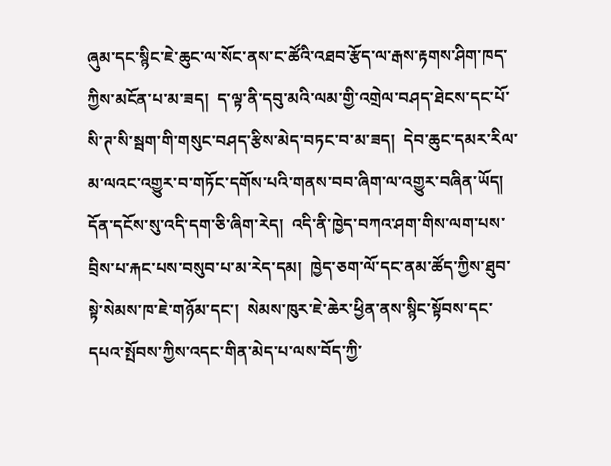ཞུམ་དང་སྙིང་ཇེ་ཆུང་ལ་སོང་ནས་ང་ཚོའི་འཐབ་རྩོད་ལ་རྒས་རྟགས་ཤིག་ཁད་ཀྱིས་མངོན་པ་མ་ཟད།  ད་ལྟ་ནི་དབུ་མའི་ལམ་གྱི་འགྲེལ་བཤད་ཐེངས་དང་པོ་སི་ཊ་སི་སྦག་གི་གསུང་བཤད་རྩིས་མེད་བཏང་བ་མ་ཟད།  དེབ་ཆུང་དམར་རིལ་མ་ལའང་འགྱུར་བ་གཏོང་དགོས་པའི་གནས་བབ་ཞིག་ལ་འགྱུར་བཞིན་ཡོད།   དོན་དངོས་སུ་འདི་དག་ཅི་ཞིག་རེད།  འདི་ནི་ཁྱེད་བཀའ་ཤག་གིས་ལག་པས་བྲིས་པ་རྐང་པས་བསུབ་པ་མ་རེད་དམ།  ཁྱེད་ཅག་ལོ་དང་ནམ་ཚོད་ཀྱིས་ཐུབ་སྟེ་སེམས་ཁ་ཇེ་གཉོམ་དང་།  སེམས་ཁུར་ཇེ་ཆེར་ཕྱིན་ནས་སྙིང་སྟོབས་དང་དཔའ་སྤོབས་ཀྱིས་འདང་གིན་མེད་པ་ལས་བོད་ཀྱི་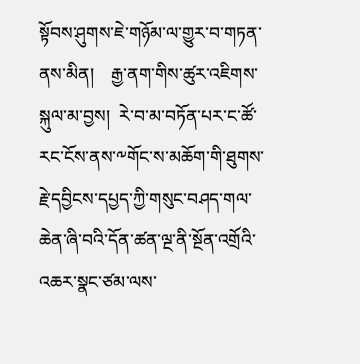སྟོབས་ཤུགས་ཇེ་གཉོམ་ལ་གྱུར་བ་གཏན་ནས་མིན།    རྒྱ་ནག་གིས་ཚུར་འཇིགས་སྐུལ་མ་བྱས།  རེ་བ་མ་བཏོན་པར་ང་ཚོ་རང་ངོས་ནས་༸གོང་ས་མཆོག་གི་ཐུགས་རྗེ་དབྱིངས་དཔྱད་ཀྱི་གསུང་བཤད་གལ་ཆེན་ཞི་བའི་དོན་ཚན་ལྔ་ནི་སྔོན་འགྲོའི་འཆར་སྣང་ཙམ་ལས་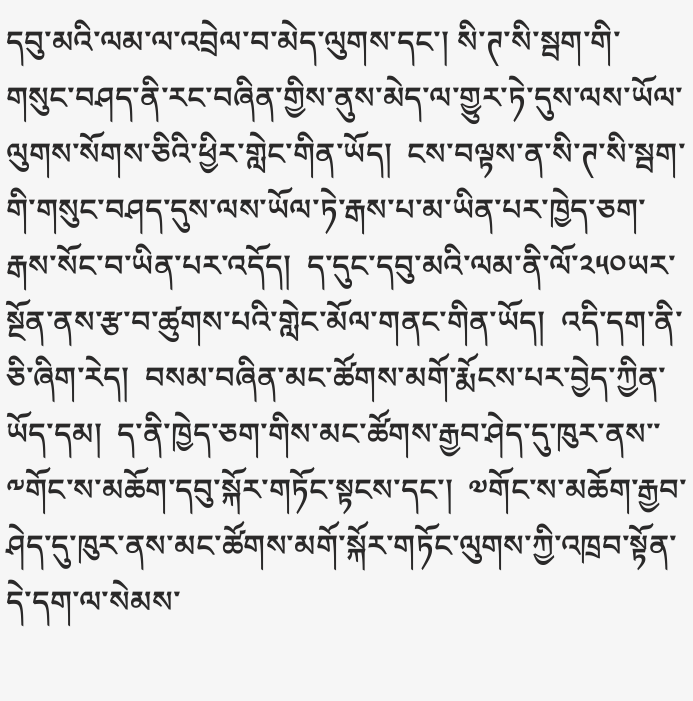དབུ་མའི་ལམ་ལ་འབྲེལ་བ་མེད་ལུགས་དང་། སི་ཊ་སི་སྦག་གི་གསུང་བཤད་ནི་རང་བཞིན་གྱིས་ནུས་མེད་ལ་གྱུར་ཏེ་དུས་ལས་ཡོལ་ལུགས་སོགས་ཅིའི་ཕྱིར་གླེང་གིན་ཡོད།  ངས་བལྟས་ན་སི་ཊ་སི་སྦག་གི་གསུང་བཤད་དུས་ལས་ཡོལ་ཏེ་རྒས་པ་མ་ཡིན་པར་ཁྱེད་ཅག་རྒས་སོང་བ་ཡིན་པར་འདོད།  ད་དུང་དབུ་མའི་ལམ་ནི་ལོ་༢༥༠ཡར་སྔོན་ནས་རྩ་བ་ཚུགས་པའི་གླེང་མོལ་གནང་གིན་ཡོད།  འདི་དག་ནི་ཅི་ཞིག་རེད།  བསམ་བཞིན་མང་ཚོགས་མགོ་རྨོངས་པར་བྱེད་ཀྱིན་ཡོད་དམ།  ད་ནི་ཁྱེད་ཅག་གིས་མང་ཚོགས་རྒྱབ་ཤེད་དུ་ཁུར་ནས་་༸གོང་ས་མཆོག་དབུ་སྐོར་གཏོང་སྟངས་དང་།  ༧གོང་ས་མཆོག་རྒྱབ་ཤེད་དུ་ཁུར་ནས་མང་ཚོགས་མགོ་སྐོར་གཏོང་ལུགས་ཀྱི་འཁྲབ་སྟོན་དེ་དག་ལ་སེམས་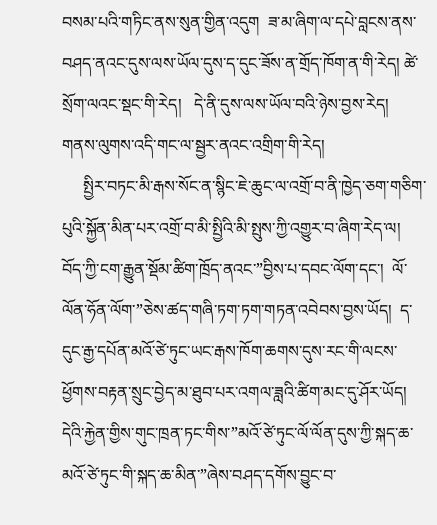བསམ་པའི་གཏིང་ནས་སུན་གྱིན་འདུག  ཟ་མ་ཞིག་ལ་དཔེ་བླངས་ནས་བཤད་ནའང་དུས་ལས་ཡོལ་དུས་ད་དུང་ཟོས་ན་གྲོད་ཁོག་ན་གི་རེད། ཚེ་སྲོག་ལའང་སྡང་གི་རེད།   དེ་ནི་དུས་ལས་ཡོལ་བའི་ཉེས་བྱས་རེད།  གནས་ལུགས་འདི་གང་ལ་སྦྱར་ནའང་འགྲིག་གི་རེད།
     སྤྱིར་བཏང་མི་རྒས་སོང་ན་སྙིང་ཇེ་ཆུང་ལ་འགྲོ་བ་ནི་ཁྱེད་ཅག་གཅིག་པུའི་སྐྱོན་མིན་པར་འགྲོ་བ་མི་སྤྱིའི་མི་སྤུས་ཀྱི་འགྱུར་བ་ཞིག་རེད་ལ།  བོད་ཀྱི་ངག་རྒྱུན་སྡོམ་ཚིག་ཁྲོད་ནའང་”བྱིས་པ་དབང་ལོག་དང་།  ལོ་ལོན་ཧོན་ལོག་”ཅེས་ཚད་གཞི་ཏག་ཏག་གཏན་འབེབས་བྱས་ཡོད།  ད་དུང་རྒྱ་དཔོན་མའོ་ཙེ་ཏུང་ཡང་རྒས་ཁོག་ཆགས་དུས་རང་གི་ལངས་ཕྱོགས་བརྟན་སྲུང་བྱེད་མ་ཐུབ་པར་འགལ་ཟླའི་ཚིག་མང་དུ་ཤོར་ཡོད། དེའི་རྐྱེན་གྱིས་གུང་ཁྲན་ཏང་གིས་”མའོ་ཙེ་ཏུང་ལོ་ལོན་དུས་ཀྱི་སྐད་ཆ་མའོ་ཙེ་ཏུང་གི་སྐད་ཆ་མིན་”ཞེས་བཤད་དགོས་བྱུང་བ་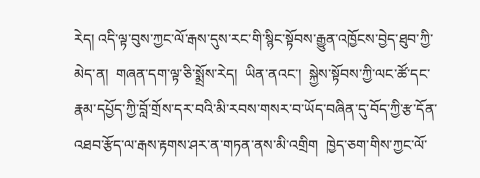རེད། འདི་ལྟ་བུས་ཀྱང་ལོ་རྒས་དུས་རང་གི་སྙིང་སྟོབས་རྒྱུན་འཁྱོངས་བྱེད་ཐུབ་ཀྱི་མེད་ན།  གཞན་དག་ལྟ་ཅི་སྨྲོས་རེད།  ཡིན་ནའང་།  སྐྱེས་སྟོབས་ཀྱི་ལང་ཚོ་དང་རྣམ་དཔྱོད་ཀྱི་བློ་གྲོས་དར་བའི་མི་རབས་གསར་བ་ཡོད་བཞིན་དུ་བོད་ཀྱི་རྩ་དོན་འཐབ་རྩོད་ལ་རྒས་རྟགས་ཤར་ན་གཏན་ནས་མི་འགྲིག  ཁྱེད་ཅག་གིས་ཀྱང་ལོ་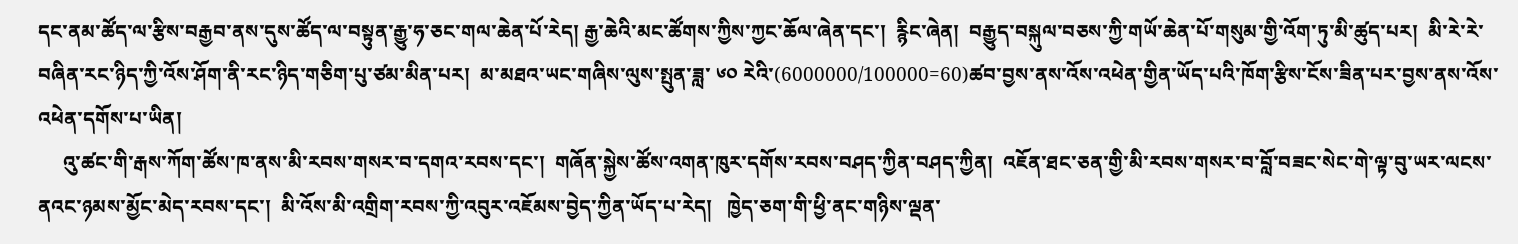དང་ནམ་ཚོད་ལ་རྩིས་བརྒྱབ་ནས་དུས་ཚོད་ལ་བསྟུན་རྒྱུ་ཧ་ཅང་གལ་ཆེན་པོ་རེད། རྒྱ་ཆེའི་མང་ཚོགས་ཀྱིས་ཀྱང་ཆོལ་ཞེན་དང་།  རྙིང་ཞེན།  བརྒྱུད་བསྐུལ་བཅས་ཀྱི་གཡོ་ཆེན་པོ་གསུམ་གྱི་འོག་ཏུ་མི་ཚུད་པར།  མི་རེ་རེ་བཞིན་རང་ཉིད་ཀྱི་འོས་ཤོག་ནི་རང་ཉིད་གཅིག་པུ་ཙམ་མིན་པར།  མ་མཐའ་ཡང་གཞིས་ལུས་སྤུན་ཟླ་ ༦༠ རེའི་(6000000/100000=60)ཚབ་བྱས་ནས་འོས་འཕེན་གྱིན་ཡོད་པའི་ཁོག་རྩིས་ངོས་ཟིན་པར་བྱས་ནས་འོས་འཕེན་དགོས་པ་ཡིན།
     འུ་ཚང་གི་རྒས་ཀོག་ཚོས་ཁ་ནས་མི་རབས་གསར་བ་དགའ་རབས་དང་།  གཞོན་སྐྱེས་ཚོས་འགན་ཁུར་དགོས་རབས་བཤད་ཀྱིན་བཤད་ཀྱིན།  འཇོན་ཐང་ཅན་གྱི་མི་རབས་གསར་བ་བློ་བཟང་སེང་གེ་ལྟ་བུ་ཡར་ལངས་ནའང་ཉམས་མྱོང་མེད་རབས་དང་།  མི་འོས་མི་འགྲིག་རབས་ཀྱི་འབུར་འཇོམས་བྱེད་ཀྱིན་ཡོད་པ་རེད།   ཁྱེད་ཅག་གི་ཕྱི་ནང་གཉིས་ལྡན་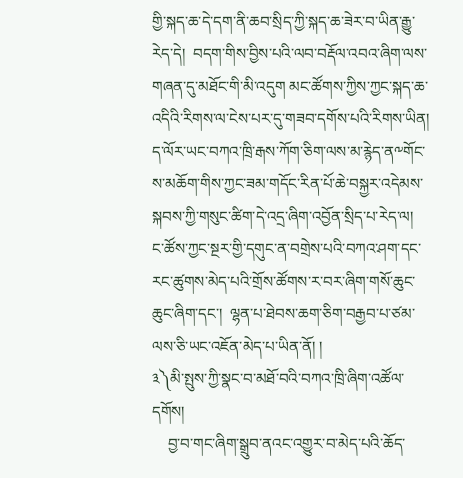གྱི་སྐད་ཆ་དེ་དག་ནི་ཆབ་སྲིད་ཀྱི་སྐད་ཆ་ཟེར་བ་ཡིན་རྒྱུ་རེད་དེ།  བདག་གིས་བྱིས་པའི་ལབ་བརྡོལ་འབའ་ཞིག་ལས་གཞན་དུ་མཐོང་གི་མི་འདུག མང་ཚོགས་ཀྱིས་ཀྱང་སྐད་ཆ་འདིའི་རིགས་ལ་ངེས་པར་དུ་གཟབ་དགོས་པའི་རིགས་ཡིན།  ད་ལོར་ཡང་བཀའ་ཁྲི་རྒས་ཀོག་ཅིག་ལས་མ་རྙེད་ན༸གོང་ས་མཆོག་གིས་ཀྱང་ཟམ་གདོང་རིན་པོ་ཆེ་བསྐྱར་འདེམས་སྐབས་ཀྱི་གསུང་ཚིག་དེ་འདྲ་ཞིག་འབྱོན་སྲིད་པ་རེད་ལ།  ང་ཚོས་ཀྱང་སྔར་གྱི་དགུང་ན་བགྲེས་པའི་བཀའ་ཤག་དང་རང་ཚུགས་མེད་པའི་གྲོས་ཚོགས་ར་བར་ཞིག་གསོ་ཆུང་ཆུང་ཞིག་དང་།  ལྷན་པ་ཐེབས་ཆག་ཅིག་བརྒྱབ་པ་ཙམ་ལས་ཅི་ཡང་འཇོན་མེད་པ་ཡིན་ནོ། །
༣༽མི་སྤུས་ཀྱི་སྣང་བ་མཐོ་བའི་བཀའ་ཁྲི་ཞིག་འཚོལ་དགོས།
    བྱ་བ་གང་ཞིག་སྒྲུབ་ནའང་འགྱུར་བ་མེད་པའི་ཆོད་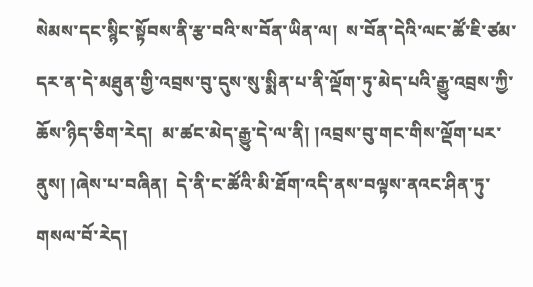སེམས་དང་སྙིང་སྟོབས་ནི་རྩ་བའི་ས་བོན་ཡིན་ལ།  ས་བོན་དེའི་ལང་ཚོ་ཇི་ཙམ་དར་ན་དེ་མཐུན་གྱི་འབྲས་བུ་དུས་སུ་སྨིན་པ་ནི་ལྡོག་ཏུ་མེད་པའི་རྒྱུ་འབྲས་ཀྱི་ཆོས་ཉིད་ཅིག་རེད།  མ་ཚང་མེད་རྒྱུ་དེ་ལ་ནི། །འབྲས་བུ་གང་གིས་ལྡོག་པར་ནུས། །ཞེས་པ་བཞིན།  དེ་ནི་ང་ཚོའི་མི་ཐོག་འདི་ནས་བལྟས་ནའང་ཤིན་ཏུ་གསལ་བོ་རེད།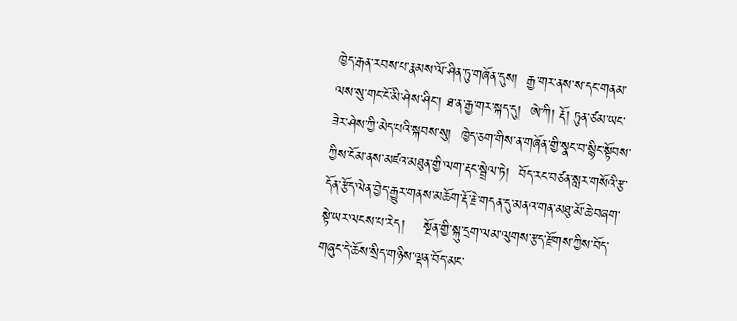ཁྱེད་རྒན་རབས་པ་རྣམས་ལོ་ཤིན་ཏུ་གཞོན་དུས།  རྒྱ་གར་ནས་ས་དང་གནམ་ལས་སུ་གང་ངོ་མི་ཤེས་ཤིང་། ཐ་ན་རྒྱ་གར་སྐད་དུ།  ཨེ་ཀི། རྡོ། ཏུན་ཙམ་ཡང་ཟེར་ཤེས་ཀྱི་མེད་པའི་སྐབས་སུ།  ཁྱེད་ཅག་གིས་ན་གཞོན་གྱི་སྣང་བ་སྙིང་སྟོབས་ཀྱིས་ངོམ་ནས་མཛའ་མཐུན་གྱི་ལག་རྡང་སྦྲེལ་ཏེ།  བོད་རང་བཙན་སླར་གསོའི་རྩ་དོན་རྩོད་ལེན་བྱེད་རྒྱུར་གནས་མཆོག་རྡོ་རྗེ་གདན་དུ་མནའ་གན་མཐུ་མོ་ཆེ་བཞག་སྟེ་ཡར་ལངས་པ་རེད།    སྔོན་གྱི་སྐུ་དྲག་ལམ་ལུགས་རྩད་རྫོགས་ཀྱིས་བོད་གཞུང་དེ་ཆོས་སྲིད་གཉིས་ལྡན་བོད་མང་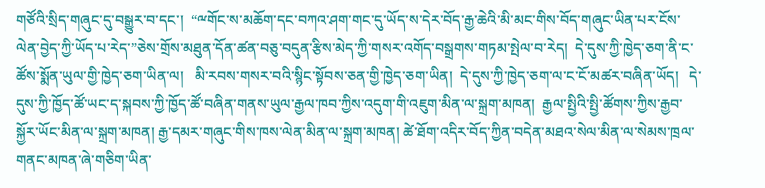གཙོའི་སྲིད་གཞུང་དུ་བསྒྱུར་བ་དང་།  “ྋགོང་ས་མཆོག་དང་བཀའ་ཤག་གང་དུ་ཡོད་ས་དེར་བོད་རྒྱ་ཆེའི་མི་མང་གིས་བོད་གཞུང་ཡིན་པར་ངོས་ལེན་བྱེད་ཀྱི་ཡོད་པ་རེད་”ཅེས་གྲོས་མཐུན་དོན་ཚན་བཅུ་བདུན་རྩིས་མེད་ཀྱི་གསར་འགོད་བསྒྲགས་གཏམ་སྤེལ་བ་རེད།  དེ་དུས་ཀྱི་ཁྱེད་ཅག་ནི་ང་ཚོས་སྨོན་ཡུལ་གྱི་ཁྱེད་ཅག་ཡིན་ལ།   མི་རབས་གསར་བའི་སྙིང་སྟོབས་ཅན་གྱི་ཁྱེད་ཅག་ཡིན།  དེ་དུས་ཀྱི་ཁྱེད་ཅག་ལ་ང་ངོ་མཚར་བཞིན་ཡོད།   དེ་དུས་ཀྱི་ཁྱོད་ཚོ་ཡང་ད་སྐབས་ཀྱི་ཁྱོད་ཚོ་བཞིན་གནས་ཡུལ་རྒྱལ་ཁབ་ཀྱིས་འདུག་གི་འཇུག་མིན་ལ་སྐྲག་མཁན།  རྒྱལ་སྤྱིའི་སྤྱི་ཚོགས་ཀྱིས་རྒྱབ་སྐྱོར་ཡོང་མིན་ལ་སྐྲག་མཁན། རྒྱ་དམར་གཞུང་གིས་ཁས་ལེན་མིན་ལ་སྐྲག་མཁན། ཚེ་ཐོག་འདིར་བོད་ཀྱིན་བདེན་མཐའ་སེལ་མིན་ལ་སེམས་ཁྲལ་གནང་མཁན་ཞེ་གཅིག་ཡིན་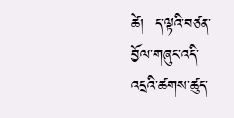ཚེ།  ད་ལྟའི་བཙན་བྱོལ་གཞུང་འདི་འདྲའི་ཚགས་ཚུད་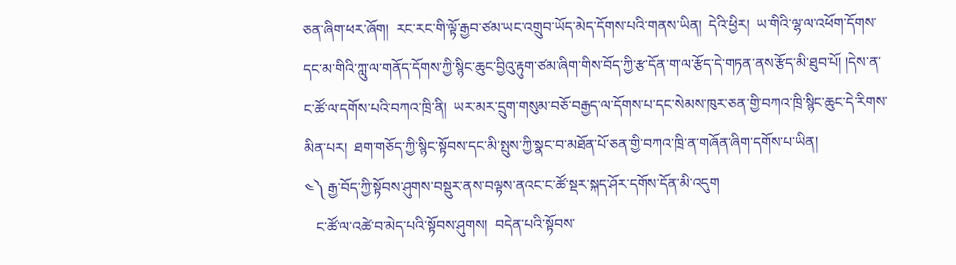ཅན་ཞིག་ཕར་ཞོག།  རང་རང་གི་ལྟོ་རྒྱབ་ཙམ་ཡང་འགྲུབ་ཡོད་མེད་དོགས་པའི་གནས་ཡིན།  དེའི་ཕྱིར།  ཡ་གིའི་ལྷ་ལ་འཕོག་དོགས་དང་མ་གིའི་ཀླུ་ལ་གནོད་དོགས་ཀྱི་སྙིང་ཆུང་བྱིའུ་རྟུག་ཙམ་ཞིག་གིས་བོད་ཀྱི་རྩ་དོན་ག་ལ་རྩོད་དེ་གཏན་ནས་རྩོད་མི་ཐུབ་པོ། །དེས་ན་ང་ཚོ་ལ་དགོས་པའི་བཀའ་ཁྲི་ནི།  ཡར་མར་དྲུག་གསུམ་བཅོ་བརྒྱད་ལ་དོགས་པ་དང་སེམས་ཁུར་ཅན་གྱི་བཀའ་ཁྲི་སྙིང་ཆུང་དེ་རིགས་མིན་པར།  ཐག་གཅོད་ཀྱི་སྙིང་སྟོབས་དང་མི་སྤུས་ཀྱི་སྣང་བ་མཐོན་པོ་ཅན་གྱི་བཀའ་ཁྲི་ན་གཞོན་ཞིག་དགོས་པ་ཡིན།
༤༽ རྒྱ་བོད་ཀྱི་སྟོབས་ཤུགས་བསྡུར་ནས་བལྟས་ནའང་ང་ཚོ་སྡར་སྐད་ཤོར་དགོས་དོན་མི་འདུག
   ང་ཚོ་ལ་འཚེ་བ་མེད་པའི་སྟོབས་ཤུགས།  བདེན་པའི་སྟོབས་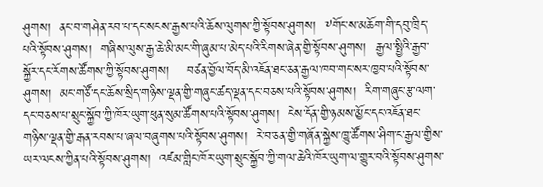ཤུགས།  ནང་བ་གཤེན་རབ་པ་དང་སངས་རྒྱས་པའི་ཆོས་ལུགས་ཀྱི་སྟོབས་ཤུགས།  ༸གོང་ས་མཆོག་གི་དབུ་ཁྲིད་པའི་སྟོབས་ཤུགས།  གཞིས་ལུས་རྒྱ་ཆེ་མི་མང་གི་ཞུམ་པ་མེད་པའི་རིགས་ཞེན་གྱི་སྟོབས་ཤུགས།  རྒྱལ་སྤྱིའི་རྒྱབ་སྐྱོར་དང་རོགས་ཚོགས་ཀྱི་སྟོབས་ཤུགས།    བཙན་བྱོལ་བོད་མི་འཇོན་ཐང་ཅན་རྒྱལ་ཁབ་གང་སར་ཁྱབ་པའི་སྟོབས་ཤུགས།  མང་གཙོ་དང་ཆོས་སྲིད་གཉིས་ལྡན་གྱི་གཞུང་ཚད་ལྡན་དང་བཅས་པའི་སྟོབས་ཤུགས།  རིག་གཞུང་རྩ་ལག་དང་བཅས་པ་སྲུང་སྐྱོབ་ཀྱི་ཁོར་ཡུག་ཕུན་སུམ་ཚོགས་པའི་སྟོབས་ཤུགས།  ངེས་དོན་གྱི་ཉམས་མྱོང་དང་འཇོན་ཐང་གཉིས་ལྡན་གྱི་རྒན་རབས་པ་ཞལ་བཞུགས་པའི་སྟོབས་ཤུགས།  རེ་བ་ཅན་གྱི་གཞོན་སྐྱེས་ཁྱུ་ཚོགས་ཤིག་ང་རྒྱལ་གྱིས་ཡར་ལངས་ཀྱིན་པའི་སྟོབས་ཤུགས།  འཛམ་གླིང་ཁོར་ཡུག་སྲུང་སྐྱོབ་ཀྱི་གལ་ཆེའི་ཁོར་ཡུག་ལ་གྱུར་བའི་སྟོབས་ཤུགས་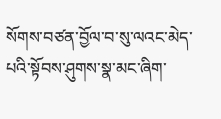སོགས་བཙན་བྱོལ་བ་སུ་ལའང་མེད་པའི་སྟོབས་ཤུགས་སྣ་མང་ཞིག་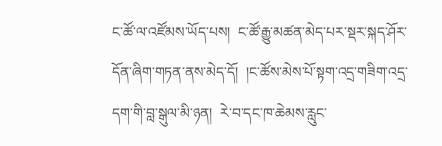ང་ཚོ་ལ་འཛོམས་ཡོད་པས།  ང་ཚོ་རྒྱུ་མཚན་མེད་པར་སྡར་སྐད་ཤོར་དོན་ཞིག་གཏན་ནས་མེད་དོ།  །ང་ཚོས་མེས་པོ་སྟག་འདྲ་གཟིག་འདྲ་དག་གི་བླ་སྒུལ་མི་ཉན།  རེ་བ་དང་ཁ་ཆེམས་རླུང་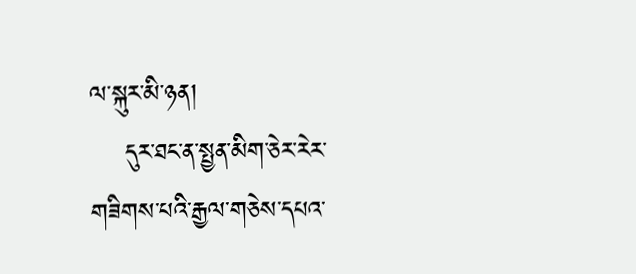ལ་སྐུར་མི་ཉན།
    དུར་ཐང་ན་སྤྱན་མིག་ཅེར་རེར་གཟིགས་པའི་རྒྱལ་གཅེས་དཔའ་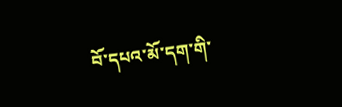བོ་དཔའ་མོ་དག་གི་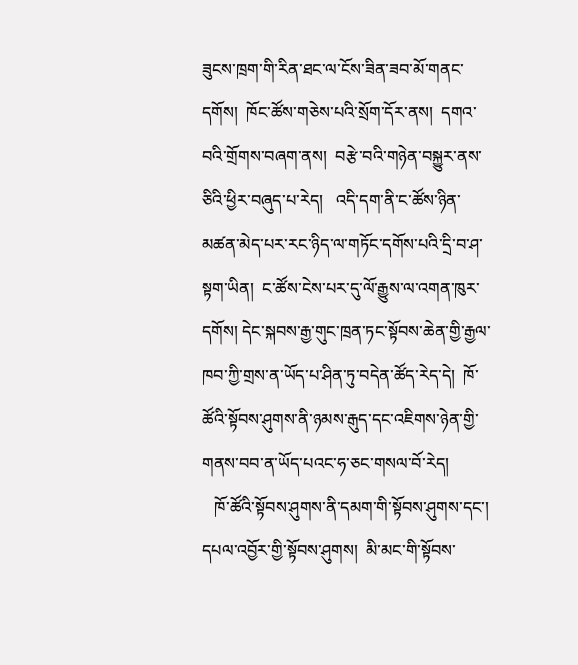ཟུངས་ཁྲག་གི་རིན་ཐང་ལ་ངོས་ཟིན་ཟབ་མོ་གནང་དགོས།  ཁོང་ཚོས་གཅེས་པའི་སྲོག་དོར་ནས།  དགའ་བའི་གྲོགས་བཞག་ནས།  བརྩེ་བའི་གཉེན་བསྐྱུར་ནས་ཅིའི་ཕྱིར་བཞུད་པ་རེད།   འདི་དག་ནི་ང་ཚོས་ཉིན་མཚན་མེད་པར་རང་ཉིད་ལ་གཏོང་དགོས་པའི་དྲི་བ་ཤ་སྟག་ཡིན།  ང་ཚོས་ངེས་པར་དུ་ལོ་རྒྱུས་ལ་འགན་ཁུར་དགོས། དེང་སྐབས་རྒྱ་གུང་ཁྲན་ཏང་སྟོབས་ཆེན་གྱི་རྒྱལ་ཁབ་ཀྱི་གྲས་ན་ཡོད་པ་ཤིན་ཏུ་བདེན་ཚོད་རེད་དེ།  ཁོ་ཚོའི་སྟོབས་ཤུགས་ནི་ཉམས་རྒུད་དང་འཇིགས་ཉེན་གྱི་གནས་བབ་ན་ཡོད་པའང་ཧ་ཅང་གསལ་བོ་རེད།
   ཁོ་ཚོའི་སྟོབས་ཤུགས་ནི་དམག་གི་སྟོབས་ཤུགས་དང་།  དཔལ་འབྱོར་གྱི་སྟོབས་ཤུགས།  མི་མང་གི་སྟོབས་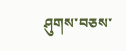ཤུགས་བཅས་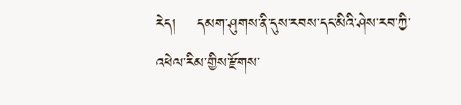རེད།    དམག་ཤུགས་ནི་དུས་རབས་དང་མིའི་ཤེས་རབ་ཀྱི་འཕེལ་རིམ་གྱིས་རྫོགས་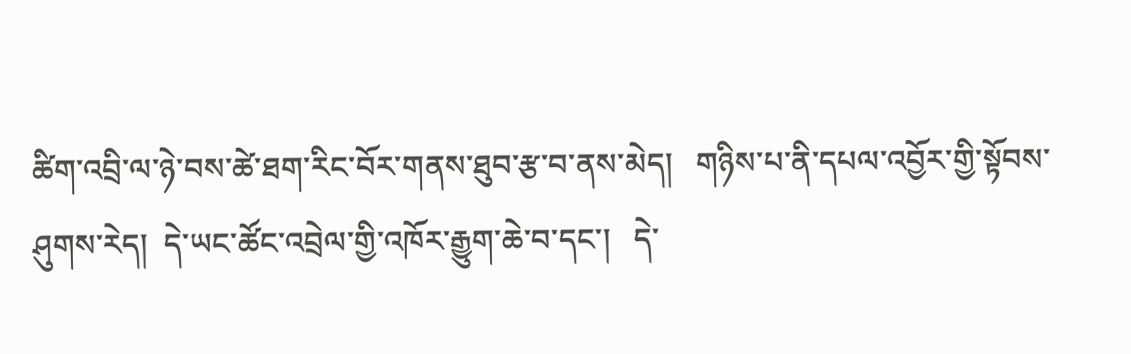ཚིག་འབྲི་ལ་ཉེ་བས་ཚེ་ཐག་རིང་བོར་གནས་ཐུབ་རྩ་བ་ནས་མེད།   གཉིས་པ་ནི་དཔལ་འབྱོར་གྱི་སྟོབས་ཤུགས་རེད།  དེ་ཡང་ཚོང་འབྲེལ་གྱི་འཁོར་རྒྱུག་ཆེ་བ་དང་།   དེ་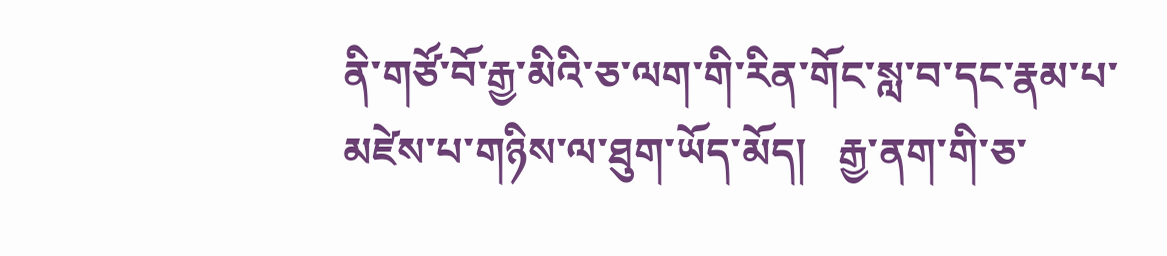ནི་གཙོ་བོ་རྒྱ་མིའི་ཅ་ལག་གི་རིན་གོང་སླ་བ་དང་རྣམ་པ་མཛེས་པ་གཉིས་ལ་ཐུག་ཡོད་མོད།   རྒྱ་ནག་གི་ཅ་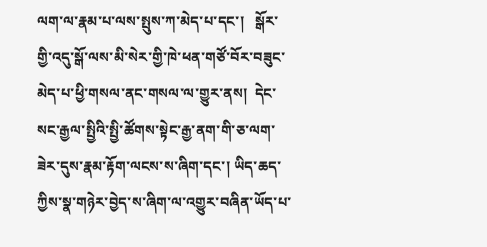ལག་ལ་རྣམ་པ་ལས་སྤུས་ཀ་མེད་པ་དང་།   སྒོར་གྱི་འདུ་སྒོ་ལས་མི་སེར་གྱི་ཁེ་ཕན་གཙོ་བོར་བཟུང་མེད་པ་ཕྱི་གསལ་ནང་གསལ་ལ་གྱུར་ནས།  དེང་སང་རྒྱལ་སྤྱིའི་སྤྱི་ཚོགས་སྟེང་རྒྱ་ནག་གི་ཅ་ལག་ཟེར་དུས་རྣམ་རྟོག་ལངས་ས་ཞིག་དང་། ཡིད་ཆད་ཀྱིས་སྣ་གཉེར་བྱེད་ས་ཞིག་ལ་འགྱུར་བཞིན་ཡོད་པ་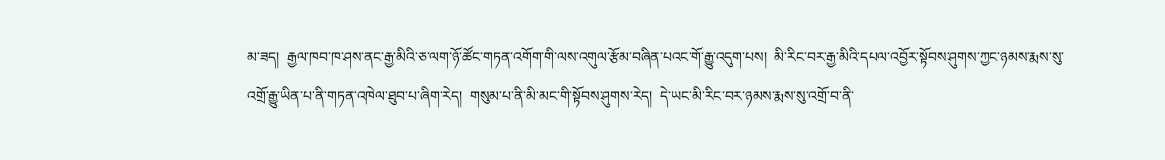མ་ཟད།  རྒྱལ་ཁབ་ཁ་ཤས་ནང་རྒྱ་མིའི་ཅ་ལག་ཉོ་ཚོང་གཏན་འགོག་གི་ལས་འགུལ་རྩོམ་བཞིན་པའང་གོ་རྒྱུ་འདུག་པས།  མི་རིང་བར་རྒྱ་མིའི་དཔལ་འབྱོར་སྟོབས་ཤུགས་ཀྱང་ཉམས་རྨས་སུ་འགྲོ་རྒྱུ་ཡིན་པ་ནི་གཏན་འཁེལ་ཐུབ་པ་ཞིག་རེད།  གསུམ་པ་ནི་མི་མང་གི་སྟོབས་ཤུགས་རེད།  དེ་ཡང་མི་རིང་བར་ཉམས་རྨས་སུ་འགྲོ་བ་ནི་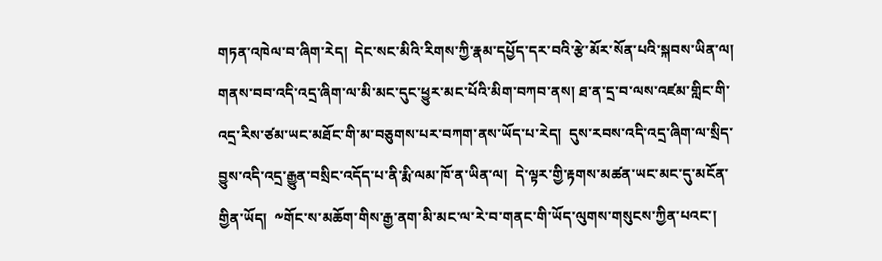གཏན་འཁེལ་བ་ཞིག་རེད།  དེང་སང་མིའི་རིགས་ཀྱི་རྣམ་དཔྱོད་དར་བའི་རྩེ་མོར་སོན་པའི་སྐབས་ཡིན་ལ།  གནས་བབ་འདི་འདྲ་ཞིག་ལ་མི་མང་དུང་ཕྱུར་མང་པོའི་མིག་བཀབ་ནས། ཐ་ན་དྲ་བ་ལས་འཛམ་གླིང་གི་འདྲ་རིས་ཙམ་ཡང་མཐོང་གི་མ་བཅུགས་པར་བཀག་ནས་ཡོད་པ་རེད།  དུས་རབས་འདི་འདྲ་ཞིག་ལ་སྲིད་བྱུས་འདི་འདྲ་རྒྱུན་བསྲིང་འདོད་པ་ནི་རྨི་ལམ་ཁོ་ན་ཡིན་ལ།  དེ་ལྟར་གྱི་རྟགས་མཚན་ཡང་མང་དུ་མངོན་གྱིན་ཡོད།  ༸གོང་ས་མཆོག་གིས་རྒྱ་ནག་མི་མང་ལ་རེ་བ་གནང་གི་ཡོད་ལུགས་གསུངས་ཀྱིན་པའང་།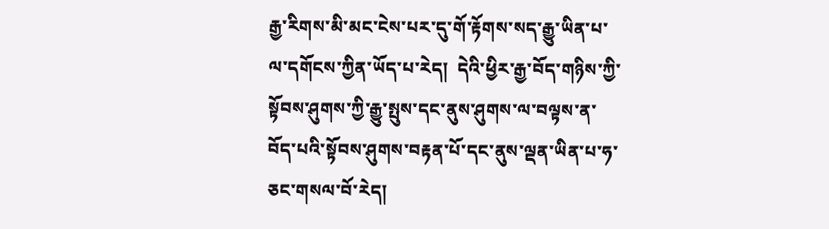རྒྱ་རིགས་མི་མང་ངེས་པར་དུ་གོ་རྟོགས་སད་རྒྱུ་ཡིན་པ་ལ་དགོངས་ཀྱིན་ཡོད་པ་རེད།  དེའི་ཕྱིར་རྒྱ་བོད་གཉིས་ཀྱི་སྟོབས་ཤུགས་ཀྱི་རྒྱུ་སྤུས་དང་ནུས་ཤུགས་ལ་བལྟས་ན་བོད་པའི་སྟོབས་ཤུགས་བརྟན་པོ་དང་ནུས་ལྡན་ཡིན་པ་ཧ་ཅང་གསལ་བོ་རེད།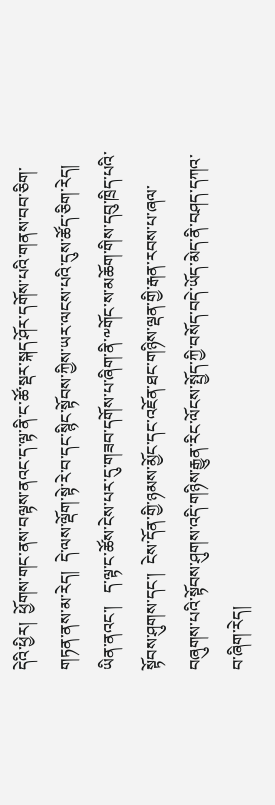དེའི་ཕྱིར།  ཕྱོགས་གང་ནས་བལྟས་ནའང་ད་ལྟ་ནི་ང་ཚོ་སྡར་སྐད་ཤོར་དགོས་པའི་གནས་བབ་ཅིག་གཏན་ནས་མ་རེད།  དེ་ལས་ལྡོག་སྟེ་རེ་བ་དང་སྙིང་སྟོབས་ཀྱིས་ཡར་ལངས་པའི་དུས་ཚོད་ཅིག་རེད།   ཡིན་ནའང་།   ད་ལྟ་ང་ཚོས་ངེས་པར་དུ་གཟབ་དགོས་པ་ཞིག་ནི་༸གོང་ས་མཆོག་གིས་དབུ་ཁྲིད་པའི་སྟོབས་ཤུགས་དང་།  ངེས་དོན་གྱི་ཉམས་མྱོང་དང་འཇོན་ཐང་གཉིས་ལྡན་གྱི་རྒན་རབས་པ་ཞལ་བཞུགས་པའི་སྟོབས་ཤུགས་འདི་གཉིས་རྒྱུན་རིང་ལོངས་སྤྱོད་ཀྱི་བསོད་བདེ་ཡོད་མེད་ནི་བཤད་དཀའ་བ་ཞིག་རེད།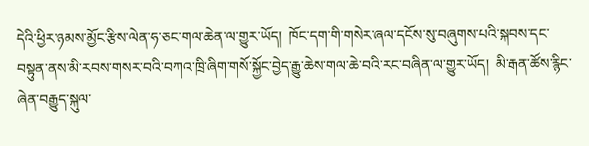དེའི་ཕྱིར་ཉམས་མྱོང་རྩིས་ལེན་ཧ་ཅང་གལ་ཆེན་ལ་གྱུར་ཡོད།  ཁོང་དག་གི་གསེར་ཞལ་དངོས་སུ་བཞུགས་པའི་སྐབས་དང་བསྟུན་ནས་མི་རབས་གསར་བའི་བཀའ་ཁྲི་ཞིག་གསོ་སྐྱོང་བྱེད་རྒྱུ་ཆེས་གལ་ཆེ་བའི་རང་བཞིན་ལ་གྱུར་ཡོད།  མི་རྒན་ཚོས་རྙིང་ཞེན་བརྒྱུད་སྐུལ་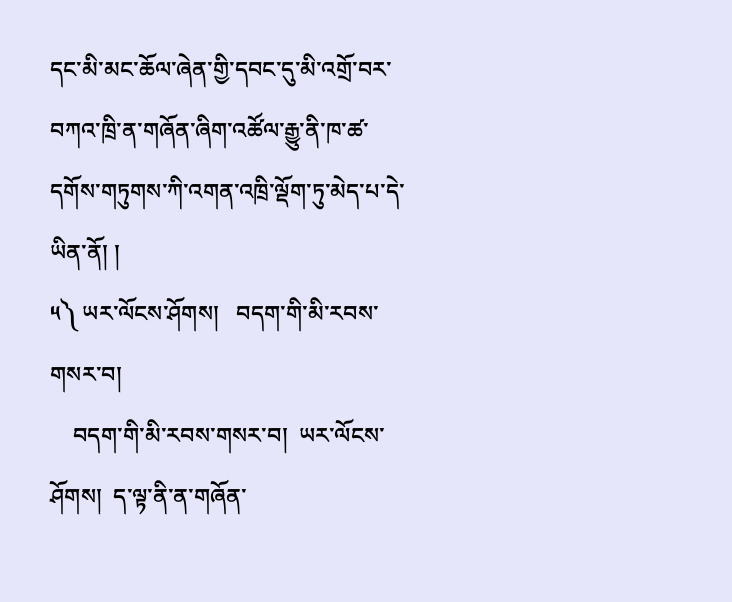དང་མི་མང་ཆོལ་ཞེན་གྱི་དབང་དུ་མི་འགྲོ་བར་བཀའ་ཁྲི་ན་གཞོན་ཞིག་འཚོལ་རྒྱུ་ནི་ཁ་ཚ་དགོས་གཏུགས་ཀི་འགན་འཁྲི་ལྡོག་ཏུ་མེད་པ་དེ་ཡིན་ནོ། །
༥༽ ཡར་ལོངས་ཤོགས།   བདག་གི་མི་རབས་གསར་བ།
    བདག་གི་མི་རབས་གསར་བ།  ཡར་ལོངས་ཤོགས།  ད་ལྟ་ནི་ན་གཞོན་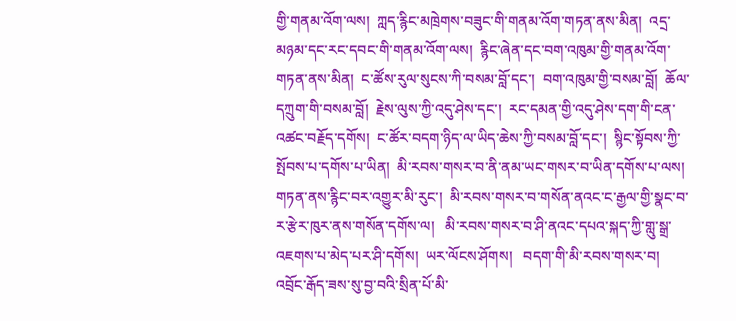གྱི་གནམ་འོག་ལས།  ཀླད་རྙིང་མཁྲེགས་བཟུང་གི་གནམ་འོག་གཏན་ནས་མིན།  འདྲ་མཉམ་དང་རང་དབང་གི་གནམ་འོག་ལས།  རྙིང་ཞེན་དང་བག་འཁུམ་གྱི་གནམ་འོག་གཏན་ནས་མིན།  ང་ཚོས་རུལ་སུངས་ཀི་བསམ་བློ་དང་།  བག་འཁུམ་གྱི་བསམ་བློ།  ཆོལ་དཀྲུག་གི་བསམ་བློ།  རྗེས་ལུས་ཀྱི་འདུ་ཤེས་དང་།  རང་དམན་གྱི་འདུ་ཤེས་དག་གི་ངན་འཚང་བརྗོད་དགོས།  ང་ཚོར་བདག་ཉིད་ལ་ཡིད་ཆེས་ཀྱི་བསམ་བློ་དང་།  སྙིང་སྟོབས་ཀྱི་སྤོབས་པ་དགོས་པ་ཡིན།  མི་རབས་གསར་བ་ནི་ནམ་ཡང་གསར་བ་ཡིན་དགོས་པ་ལས།  གཏན་ནས་རྙིང་བར་འགྱུར་མི་རུང་།  མི་རབས་གསར་བ་གསོན་ནའང་ང་རྒྱལ་གྱི་སྣང་བ་ར་རྩེར་ཁུར་ནས་གསོན་དགོས་ལ།   མི་རབས་གསར་བ་ཤི་ནའང་དཔའ་སྐད་ཀྱི་གླུ་སྒྲ་འཇགས་པ་མེད་པར་ཤི་དགོས།  ཡར་ལོངས་ཤོགས།   བདག་གི་མི་རབས་གསར་བ།  འབྲོང་རྒོད་ཟས་སུ་བྱ་བའི་སྲིན་པོ་མི་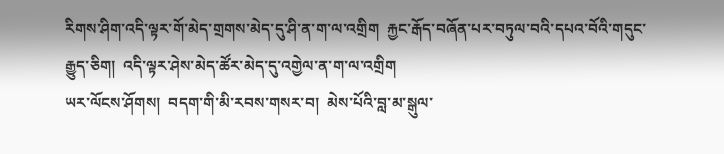རིགས་ཤིག་འདི་ལྟར་གོ་མེད་གྲགས་མེད་དུ་ཤི་ན་ག་ལ་འགྲིག  རྐྱང་རྒོད་བཞོན་པར་བཏུལ་བའི་དཔའ་བོའི་གདུང་རྒྱུད་ཅིག།  འདི་ལྟར་ཤེས་མེད་ཚོར་མེད་དུ་འགྱེལ་ན་ག་ལ་འགྲིག
ཡར་ལོངས་ཤོགས།  བདག་གི་མི་རབས་གསར་བ།  མེས་པོའི་བླ་མ་སྒུལ་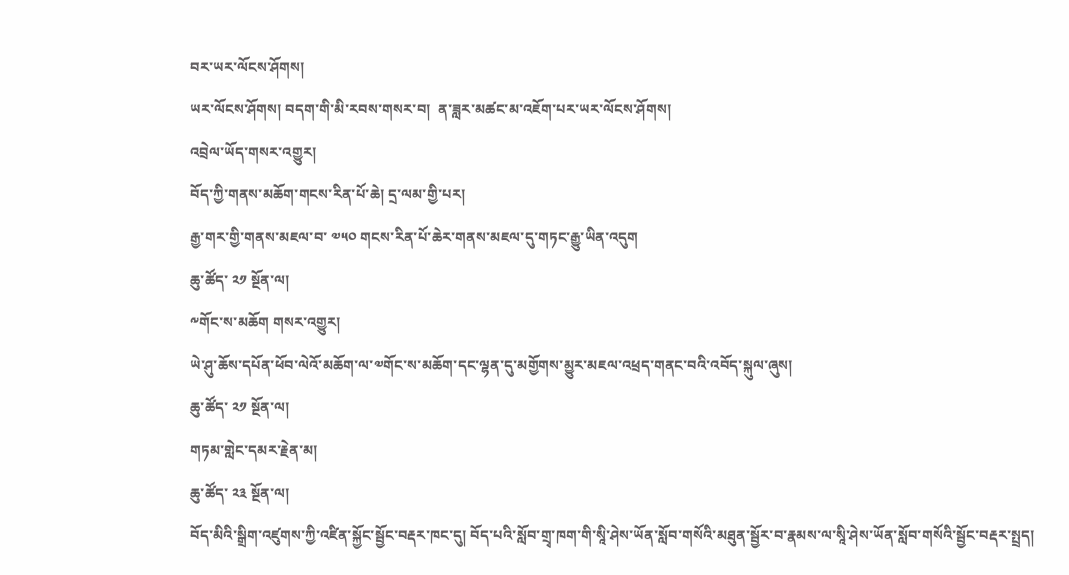བར་ཡར་ལོངས་ཤོགས།
ཡར་ལོངས་ཤོགས། བདག་གི་མི་རབས་གསར་བ།  ན་ཟླར་མཚང་མ་འཇོག་པར་ཡར་ལོངས་ཤོགས།
འབྲེལ་ཡོད་གསར་འགྱུར།
བོད་ཀྱི་གནས་མཆོག་གངས་རིན་པོ་ཆེ། དྲ་ལམ་གྱི་པར།
རྒྱ་གར་གྱི་གནས་མཇལ་བ་ ༧༥༠ གངས་རིན་པོ་ཆེར་གནས་མཇལ་དུ་གཏང་རྒྱུ་ཡིན་འདུག
ཆུ་ཚོད་ ༢༡ སྔོན་ལ།
༸གོང་ས་མཆོག གསར་འགྱུར།
ཡེ་ཤུ་ཆོས་དཔོན་ཕོབ་ལེའོ་མཆོག་ལ་༧གོང་ས་མཆོག་དང་ལྷན་དུ་མགྱོགས་མྱུར་མཇལ་འཕྲད་གནང་བའི་འབོད་སྐུལ་ཞུས།
ཆུ་ཚོད་ ༢༡ སྔོན་ལ།
གཏམ་གླེང་དམར་རྗེན་མ།
ཆུ་ཚོད་ ༢༣ སྔོན་ལ།
བོད་མིའི་སྒྲིག་འཛུགས་ཀྱི་འཛིན་སྐྱོང་སྦྱོང་བརྡར་ཁང་དུ། བོད་པའི་སློབ་གྲྭ་ཁག་གི་སཱི་ཤེས་ཡོན་སློབ་གསོའི་མཐུན་སྦྱོར་བ་རྣམས་ལ་སཱི་ཤེས་ཡོན་སློབ་གསོའི་སྦྱོང་བརྡར་སྤྲད།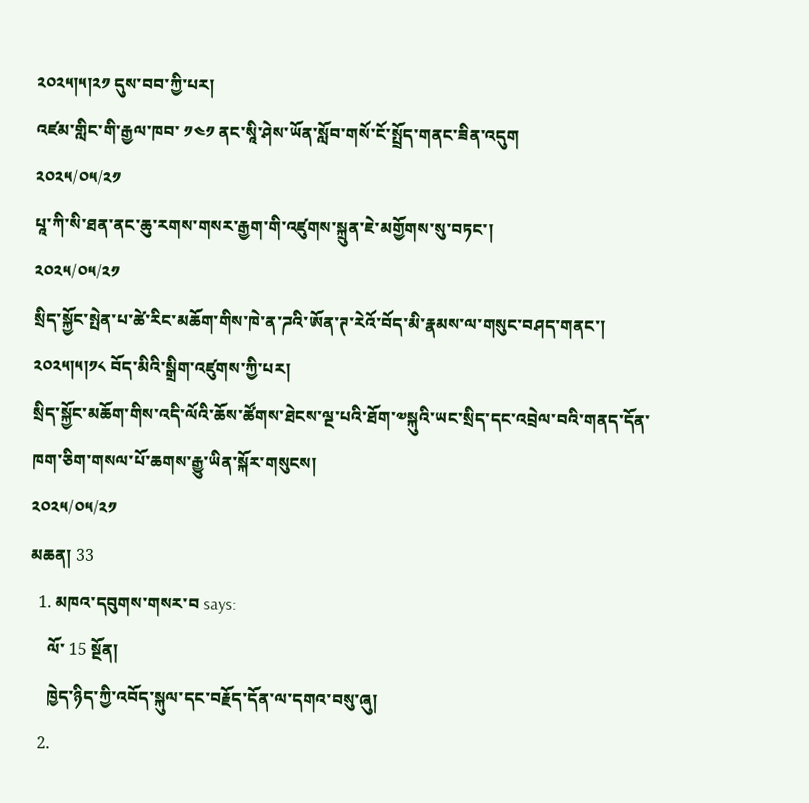༢༠༢༥།༥།༢༡ དུས་བབ་ཀྱི་པར།
འཛམ་གླིང་གི་རྒྱལ་ཁབ་ ༡༤༡ ནང་སཱི་ཤེས་ཡོན་སློབ་གསོ་ངོ་སྤྲོད་གནང་ཟིན་འདུག
༢༠༢༥/༠༥/༢༡
པཱ་ཀི་སི་ཐན་ནང་ཆུ་རགས་གསར་རྒྱག་གི་འཛུགས་སྐྲུན་ཇེ་མགྱོགས་སུ་བཏང་།
༢༠༢༥/༠༥/༢༡
སྲིད་སྐྱོང་སྤེན་པ་ཚེ་རིང་མཆོག་གིས་ཁེ་ན་ཌའི་ཨོན་ཊ་རེའོ་བོད་མི་རྣམས་ལ་གསུང་བཤད་གནང་། ༢༠༢༥།༥།༡༨ བོད་མིའི་སྒྲིག་འཛུགས་ཀྱི་པར།
སྲིད་སྐྱོང་མཆོག་གིས་འདི་ལོའི་ཆོས་ཚོགས་ཐེངས་ལྔ་པའི་ཐོག་༧སྐུའི་ཡང་སྲིད་དང་འབྲེལ་བའི་གནད་དོན་ཁག་ཅིག་གསལ་པོ་ཆགས་རྒྱུ་ཡིན་སྐོར་གསུངས།
༢༠༢༥/༠༥/༢༡
མཆན། 33
  1. མཁའ་དབུགས་གསར་བ says:
    ལོ་ 15 སྔོན།
    ཁྱེད་ཉིད་ཀྱི་འབོད་སྐུལ་དང་བརྗོད་དོན་ལ་དགའ་བསུ་ཞུ།
  2.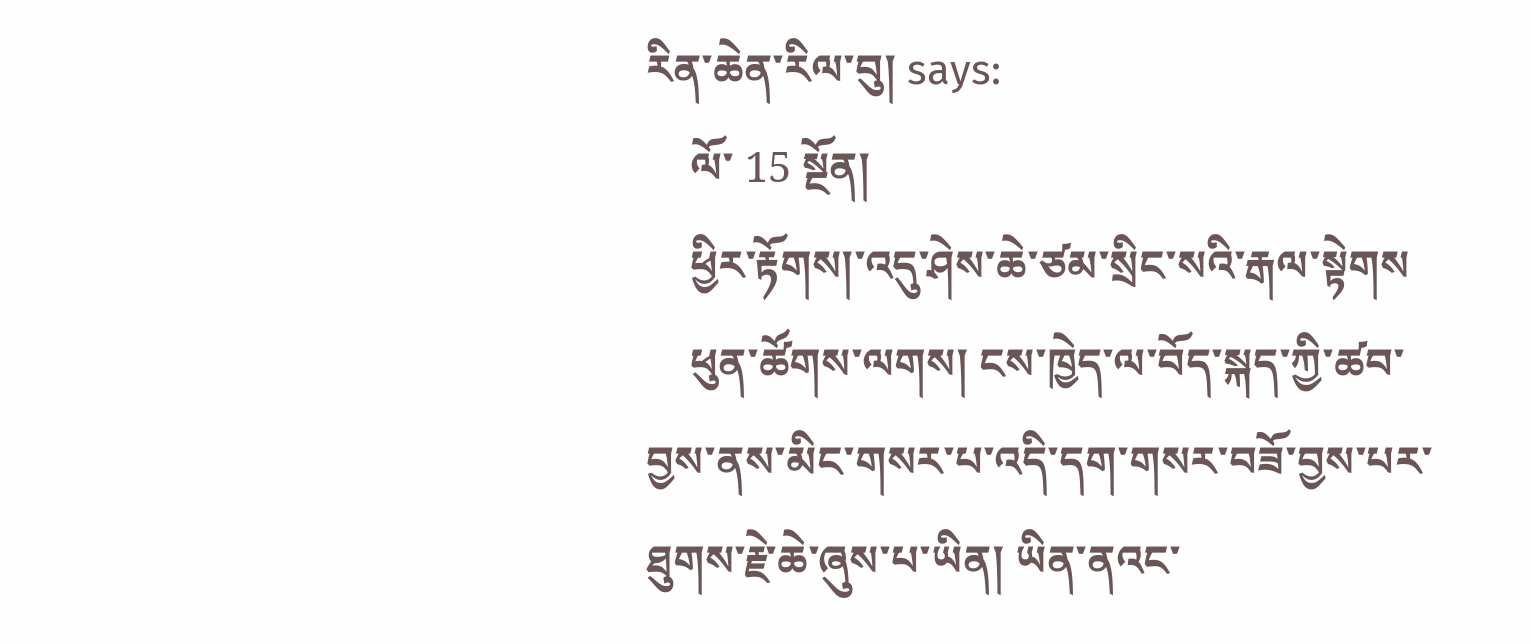རིན་ཆེན་རིལ་བུ། says:
    ལོ་ 15 སྔོན།
    ཕྱིར་རྟོགས།་འདུ་ཤེས་ཆེ་ཙམ་སྲིང་སའི་རྒལ་སྟེགས
    ཕུན་ཚོགས་ལགས། ངས་ཁྱེད་ལ་བོད་སྐད་ཀྱི་ཚབ་བྱས་ནས་མིང་གསར་པ་འདི་དག་གསར་བཟོ་བྱས་པར་ཐུགས་རྗེ་ཆེ་ཞུས་པ་ཡིན། ཡིན་ནའང་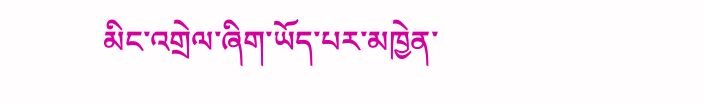མིང་འགྲེལ་ཞིག་ཡོད་པར་མཁྱེན་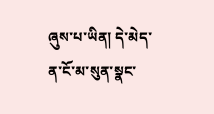ཞུས་པ་ཡིན། དེ་མེད་ན་ངོ་མ་སུན་སྣང་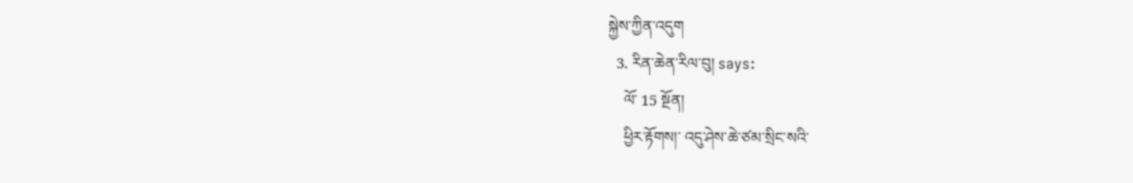སྐྱེས་ཀྱིན་འདུག
  3. རིན་ཆེན་རིལ་བུ། says:
    ལོ་ 15 སྔོན།
    ཕྱིར་རྟོགས།་ འདུ་ཤེས་ཆེ་ཙམ་སྲིང་སའི་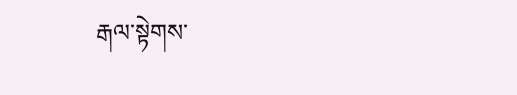རྒལ་སྟེགས་